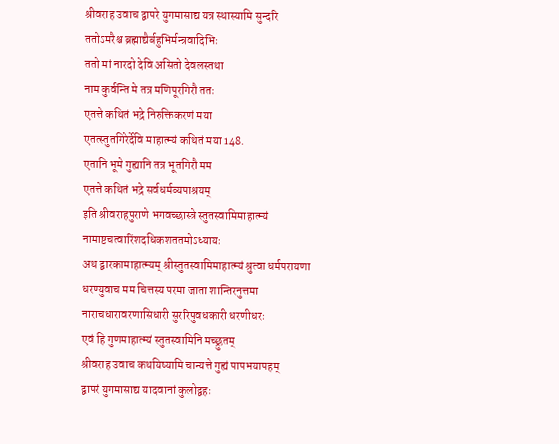श्रीवराह उवाच द्वापरे युगमासाद्य यत्र स्थास्यामि सुन्दरि
ततोऽमरैश्च ब्रह्माद्यैर्बहुभिर्मन्त्रवादिभिः
ततो मां नारदो देवि असितो देवलस्तथा
नाम कुर्वन्ति मे तत्र मणिपूरगिरौ ततः
एतत्ते कथितं भद्रे निरुक्तिकरणं मया
एतत्स्तुतगिरेर्देवि माहात्म्यं कथितं मया 148.
एतानि भूमे गुह्यानि तत्र भूतगिरौ मम
एतत्ते कथितं भद्रे सर्वधर्मव्यपाश्रयम्
इति श्रीवराहपुराणे भगवच्छास्त्रे स्तुतस्वामिमाहात्म्यं नामाष्टचत्वारिंशदधिकशततमोऽध्यायः
अथ द्वारकामाहात्म्यम् श्रीस्तुतस्वामिमाहात्म्यं श्रुत्वा धर्मपरायणा
धरण्युवाच मम चित्तस्य परमा जाता शान्तिरनुत्तमा
नाराचधारावरणासिधारी सुररिपुवधकारी धरणीधरः
एवं हि गुणमाहात्म्यं स्तुतस्वामिनि मच्छ्रुतम्
श्रीवराह उवाच कथयिष्यामि चान्यत्ते गुह्यं पापभयापहम्
द्वापरं युगमासाद्य यादवानां कुलोद्वहः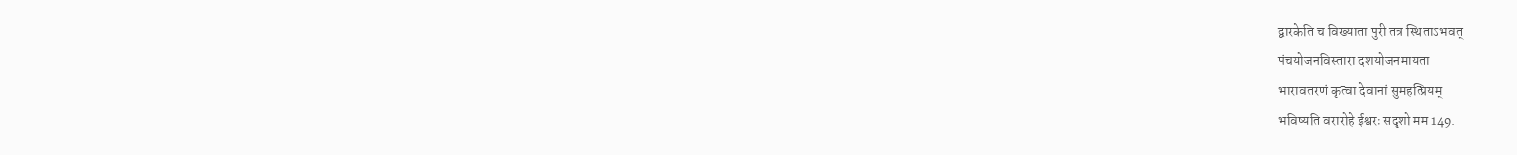द्वारकेति च विख्याता पुरी तत्र स्थिताऽभवत्
पंचयोजनविस्तारा दशयोजनमायता
भारावतरणं कृत्वा देवानां सुमहत्प्रियम्
भविष्यति वरारोहे ईश्वरः सदृशो मम 149.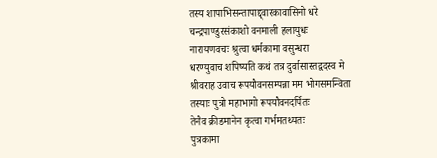तस्य शापाभिसन्तापाद्द्वारकावासिनो धरे
चन्द्रपाण्डुरसंकाशो वनमाली हलायुधः
नारायणवचः श्रुत्वा धर्मकामा वसुन्धरा
धरण्युवाच शपिष्यति कथं तत्र दुर्वासास्तद्वदस्व मे
श्रीवराह उवाच रूपयौवनसम्पन्ना मम भोगसमन्विता
तस्याः पुत्रो महाभागो रूपयौवनदर्पितः
तेनैव क्रीडमानेन कृत्वा गर्भमतथ्यतः
पुत्रकामा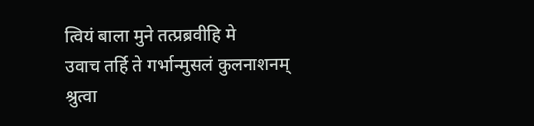त्वियं बाला मुने तत्प्रब्रवीहि मे
उवाच तर्हि ते गर्भान्मुसलं कुलनाशनम्
श्रुत्वा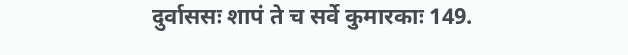दुर्वाससः शापं ते च सर्वे कुमारकाः 149.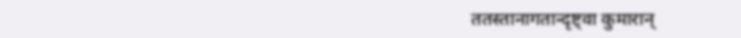ततस्तानागतान्दृष्ट्वा कुमारान्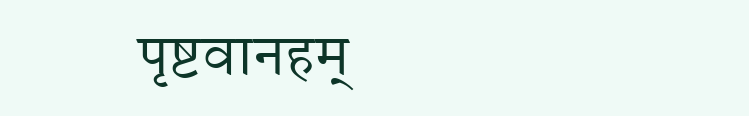पृष्टवानहम्